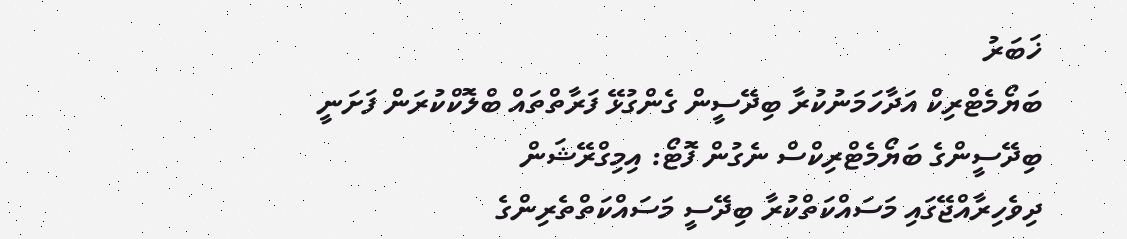ޚަބަރު
ބަޔޯމެޓްރިކް އަދާހަމަނުކުރާ ބިދޭސީން ގެންގުޅޭ ފަރާތްތައް ބްލޮކްކުރަން ފަށަނީ
ބިދޭސީންގެ ބަޔޯމެޓްރިކްސް ނެގުން ފޮޓޯ: އިމިގްރޭޝަން
ދިވެހިރާއްޖޭގައި މަސައްކަތްކުރާ ބިދޭސީ މަސައްކަތްތެރިންގެ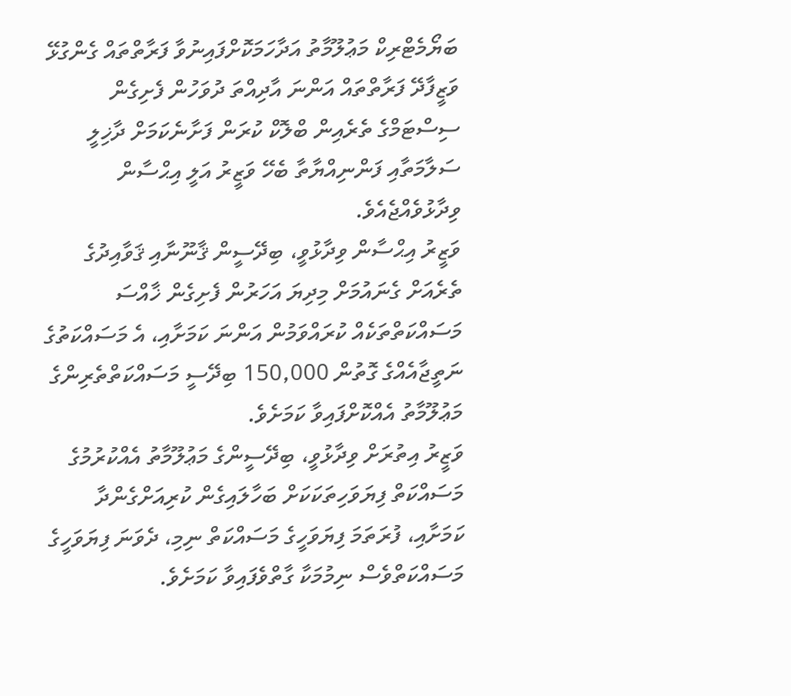ބަޔޯމެޓްރިކް މަޢުލޫމާތު އަދާހަމަކޮށްފައިނުވާ ފަރާތްތައް ގެންގުޅޭ ވަޒީފާދޭ ފަރާތްތައް އަންނަ އާދިއްތަ ދުވަހުން ފެށިގެން ސިސްޓަމްގެ ތެރެއިން ބްލޮކް ކުރަން ފަށާނެކަމަށް ދާޚިލީ ސަލާމަތާއި ފަންނިއްޔާތާ ބެހޭ ވަޒީރު އަލީ އިޙްސާން ވިދާޅުވެއްޖެއެވެ.
ވަޒީރު އިޙްސާން ވިދާޅުވީ، ބިދޭސީން ޤާނޫނާއި ޤަވާއިދުގެ ތެރެއަށް ގެނައުމަށް މިދިޔަ އަހަރުން ފެށިގެން ޚާއްސަ މަސައްކަތްތަކެއް ކުރައްވަމުން އަންނަ ކަމަށާއި، އެ މަސައްކަތުގެ ނަތީޖާއެއްގެ ގޮތުން 150,000 ބިދޭސީ މަސައްކަތްތެރިންގެ މަޢުލޫމާތު އެއްކޮށްފައިވާ ކަމަށެވެ.
ވަޒީރު އިތުރަށް ވިދާޅުވީ، ބިދޭސީންގެ މަޢުލޫމާތު އެއްކުރުމުގެ މަސައްކަތް ފިޔަވަހިތަކަކަށް ބަހާލައިގެން ކުރިއަށްގެންދާ ކަމަށާއި، ފުރަތަމަ ފިޔަވަހީގެ މަސައްކަތް ނިމި، ދެވަނަ ފިޔަވަހީގެ މަސައްކަތްވެސް ނިމުމަކާ ގާތްވެފައިވާ ކަމަށެވެ.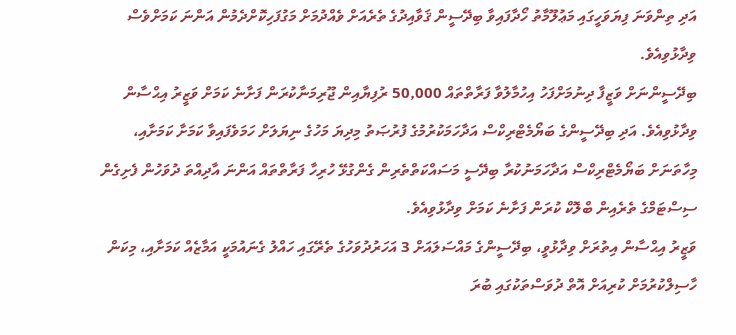އަދި ތިންވަނަ ފިޔަވަހީގައި މަޢުލޫމާތު ހޯދާފައިވާ ބިދޭސީން ޤަވާއިދުގެ ތެރެއަށް ވެއްދުމަށް މަގުފަހިކޮށްދެމުން އަންނަ ކަމަށްވެސް ވިދާޅުވިއެވެ.
ބިދޭސީންނަށް ވަޒީފާ ދިނުމަށްފަހު އިހުމާލުވާ ފަރާތްތައް 50,000 ރުފިޔާއިން ޖޫރިމަނާކުރަން ފަށާނެ ކަމަށް ވަޒީރު އިޙްސާން ވިދާޅުވިއެވެ. އަދި ބިދޭސީންގެ ބަޔޯމެޓްރިކްސް އަދާހަމަކުރުމުގެ ފުރުޞަތު މިދިޔަ މަހުގެ ނިޔަލަށް ހަމަވެފައިވާ ކަމަށާ ކަމަށާއި، މިހާތަނަށް ބަޔޯމެޓްރިކްސް އަދާހަމަނުކުރާ ބިދޭސީ މަސައްކަތްތެރިން ގެންގުޅޭ ހުރިހާ ފަރާތްތައް އަންނަ އާދިއްތަ ދުވަހުން ފެށިގެން ސިސްޓަމްގެ ތެރެއިން ބްލޮކް ކުރަން ފަށާނެ ކަމަށް ވިދާޅުވިއެވެ.
ވަޒީރު އިޙްސާން އިތުރަށް ވިދާޅުވީ، ބިދޭސީންގެ މައްސަލައަށް 3 އަހަރުދުވަހުގެ ތެރޭގައި ހައްލު ގެނައުމަކީ އަމާޒެއް ކަމަށާއި، މިކަން ހާސިލްކުރުމަށް ކުރިއަށް އޮތް ދުވަސްތަކުގައި ބުރަ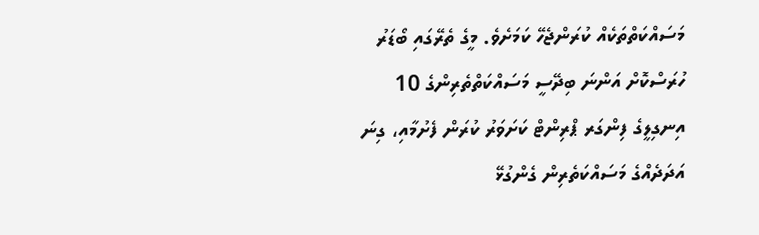މަސައްކަތްތަކެއް ކުރަންޖެހޭ ކަމަށެވެ. މީގެ ތެރޭގައި ބޯޑަރު ހުރަސްކޮށް އަންނަ ބިދޭސީ މަސައްކަތްތެރިންގެ 10 އިނގިލީގެ ފިންގަރ ޕްރިންޓް ކަށަވަރު ކުރަން ފެށުމާއި، ގިނަ އަދަދެއްގެ މަސައްކަތެރިން ގެންގުޅޭ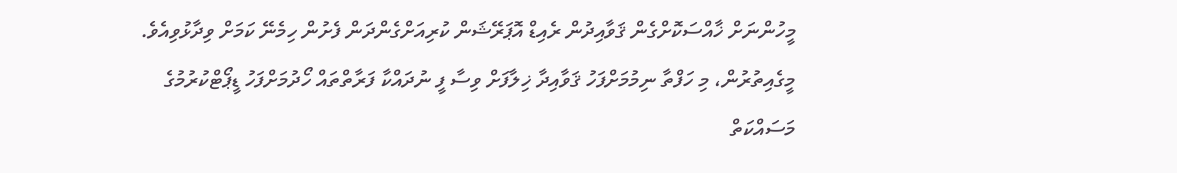މީހުންނަށް ޚާއްސަކޮށްގެން ޤަވާއިދުން ރެއިޑް އޮޕަރޭޝަން ކުރިއަށްގެންދަން ފެށުން ހިމެނޭ ކަމަށް ވިދާޅުވިއެވެ.
މީގެއިތުރުން، މި ހަފްތާ ނިމުމަށްފަހު ޤަވާއިދާ ޚިލާފަށް ވިސާ ފީ ނުދައްކާ ފަރާތްތައް ހޯދުމަށްފަހު ޑީޕޯޓްކުރުމުގެ މަސައްކަތް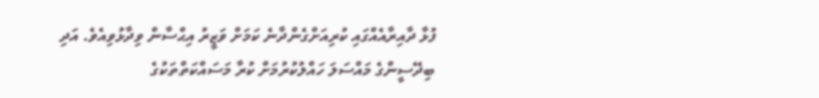ފުޅާ ދާއިރާއެއްގައި ކުރިއަށްގެންދާނެ ކަމަށް ވަޒީރު އިޙްސާން ވިދާޅުވިއެވެ. އަދި ބިދޭސީންގެ މައްސަލަ ހައްލުކުރުމަށް ކުރާ މަސައްކަތްތަކުގެ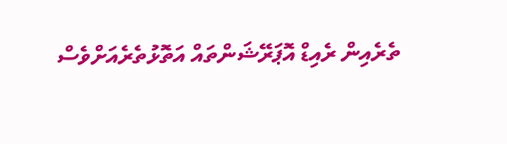ތެރެއިން ރެއިޑް އޮޕަރޭޝަންތައް އަތޮޅުތެރެއަށްވެސް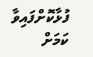ފުޅާކޮށްފައިވާ ކަމަށް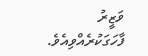ވަޒީރު ފާހަގަކުރެއްވިއެވެ.